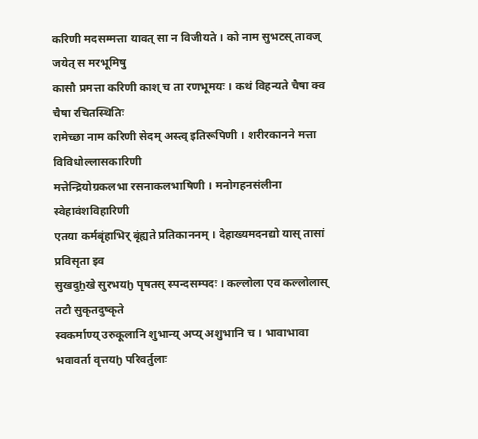करिणी मदसम्मत्ता यावत् सा न विजीयते । को नाम सुभटस् तावज् जयेत् स मरभूमिषु
कासौ प्रमत्ता करिणी काश् च ता रणभूमयः । कथं विहन्यते चैषा क्व चैषा रचितस्थितिः
रामेच्छा नाम करिणी सेदम् अस्त्व् इतिरूपिणी । शरीरकानने मत्ता विविधोल्लासकारिणी
मत्तेन्द्रियोग्रकलभा रसनाकलभाषिणी । मनोगहनसंलीना स्वेहावंशविहारिणी
एतया कर्मबृंहाभिर् बृंह्यते प्रतिकाननम् । देहाख्यमदनद्यो यास् तासां प्रविसृता इव
सुखदुẖखे सुरभयḫ पृषतस् स्पन्दसम्पदः । कल्लोला एव कल्लोलास् तटौ सुकृतदुष्कृते
स्वकर्माण्य् उरुकूलानि शुभान्य् अप्य् अशुभानि च । भावाभावा भवावर्ता वृत्तयḫ परिवर्तुलाः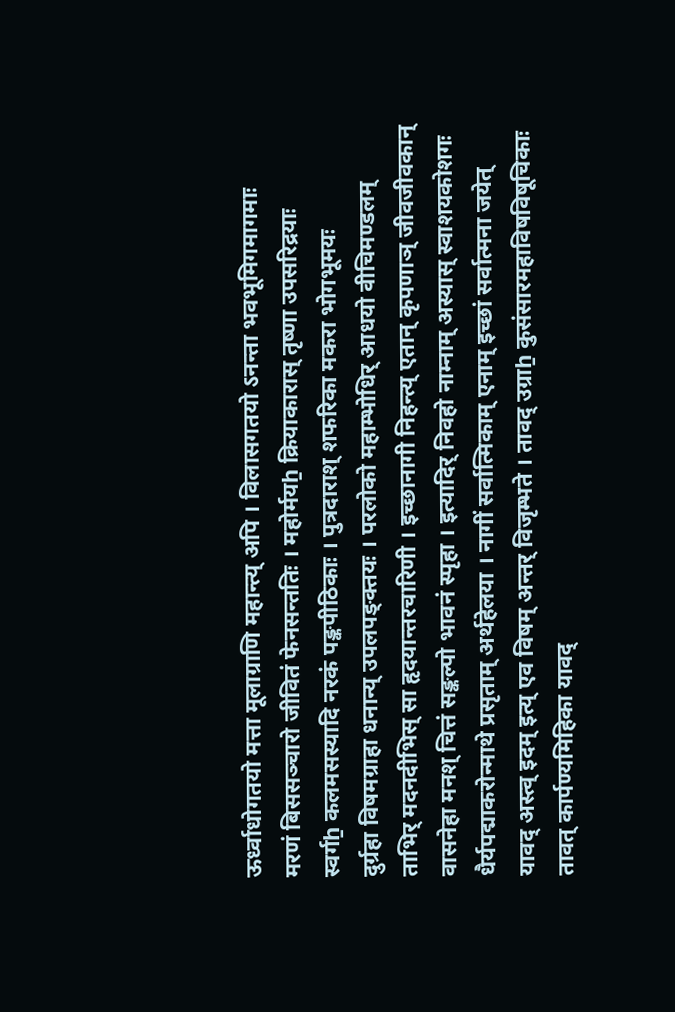ऊर्ध्वाधोगतयो मत्ता मूलाग्राणि महान्त्य् अपि । विलासगतयो ऽनन्ता भवभूमिगमागमाः
मरणं बिससञ्चारो जीवितं फेनसन्ततिः । महोर्मयẖ क्रियाकारास् तृष्णा उपसरिद्रयाः
स्वर्गẖ कलमसस्यादि नरकं पङ्कपीठिकाः । पुत्रदाराश् शफरिका मकरा भोगभूमयः
दुर्ग्रहा विषमग्राहा धनान्य् उपलपङ्क्तयः । परलोको महाम्भोधिर् आधयो वीचिमण्डलम्
ताभिर् मदनदीभिस् सा हृदयान्तरचारिणी । इच्छानागी निहन्त्य् एतान् कृपणाञ् जीवजीवकान्
वासनेहा मनश् चित्तं सङ्कल्पो भावनं स्पृहा । इत्यादिर् निवहो नाम्नाम् अस्यास् स्वाशयकोशगः
धैर्यपद्माकरोन्माथे प्रसृताम् अर्थहेलया । नागीं सर्वात्मिकाम् एनाम् इच्छां सर्वात्मना जयेत्
यावद् अस्त्व् इदम् इत्य् एव विषम् अन्तर् विजृम्भते । तावद् उग्राẖ कुसंसारमहाविषविषूचिकाः
तावत् कार्पण्यमिहिका यावद्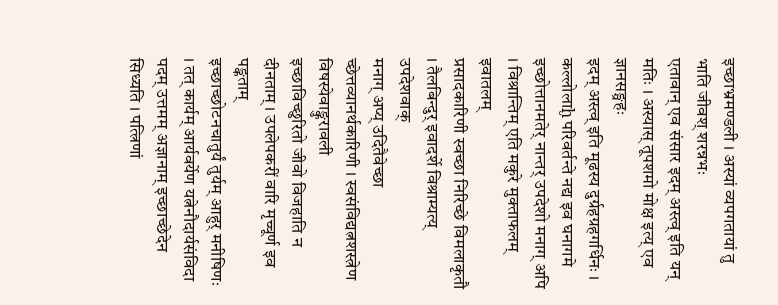इच्छाभ्रमण्डली । अस्यां व्यपगतायां तु भाति जीवश् शरन्नभः
एतावान् एव संसार इदम् अस्त्व् इति यन् मतिः । अस्यास् तूपशमो मोक्ष इत्य् एव ज्ञानसङ्ग्रहः
इदम् अस्त्व् इति मूढस्य दुर्ग्रहग्रहगर्धिनः । कल्लोलाḫ परिवर्तन्ते नद्य इव घनागमे
इच्छोत्तानमतेर् नान्तर् उपदेशो मनाग् अपि । विश्रान्तिम् एति मकुरे मुक्ताफलम् इवातलम्
प्रसादकारिणी स्वच्छा निरिच्छे विमलाकृतौ । तैलबिन्दुर् इवादर्शे विश्राम्यत्य् उपदेशवाक्
मनाग् अप्य् उदितैवेच्छा च्छेत्तव्यानर्थकारिणी । स्वसंविद्यत्नशस्त्रेण विषस्येवाङ्कुरावली
इच्छाविच्छुरितो जीवो विजहाति न दीनताम् । उपलेपकरीं वारि मृच्चूर्ण इव पङ्कताम्
इच्छाच्छोटनचातुर्यं तुर्यम् आहुर् मनीषिणः । तत् कार्यम् आर्यवर्येण यत्नेनौदार्यसंविदा
पदम् उत्तमम् अज्ञानाम् इच्छाच्छेदेन सिध्यति । पत्त्रिणां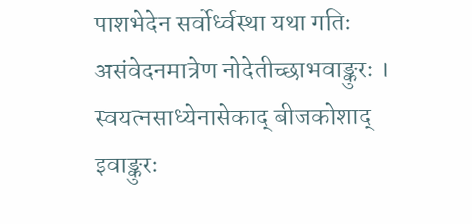पाशभेदेन सर्वोर्ध्वस्था यथा गतिः
असंवेदनमात्रेण नोदेतीच्छाभवाङ्कुरः । स्वयत्नसाध्येनासेकाद् बीजकोशाद् इवाङ्कुरः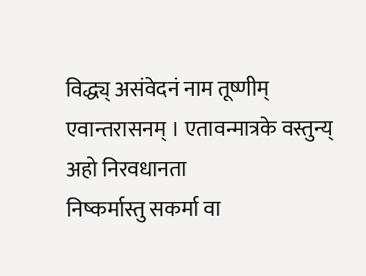विद्ध्य् असंवेदनं नाम तूष्णीम् एवान्तरासनम् । एतावन्मात्रके वस्तुन्य् अहो निरवधानता
निष्कर्मास्तु सकर्मा वा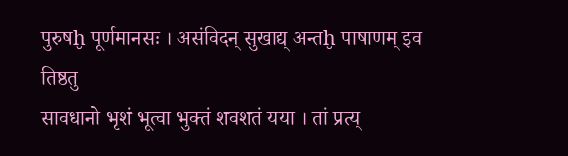पुरुषḫ पूर्णमानसः । असंविदन् सुखाद्य् अन्तḫ पाषाणम् इव तिष्ठतु
सावधानो भृशं भूत्वा भुक्तं शवशतं यया । तां प्रत्य्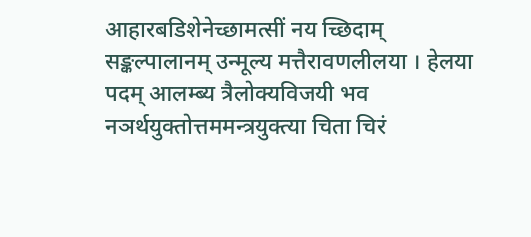आहारबडिशेनेच्छामत्सीं नय च्छिदाम्
सङ्कल्पालानम् उन्मूल्य मत्तैरावणलीलया । हेलया पदम् आलम्ब्य त्रैलोक्यविजयी भव
नञर्थयुक्तोत्तममन्त्रयुक्त्या चिता चिरं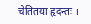चेतितया हृदन्तः ।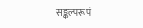सङ्कल्परूपं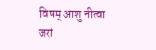विषम् आशु नीत्वा जरां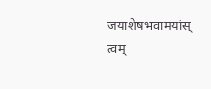जयाशेषभवामयांस् त्वम्